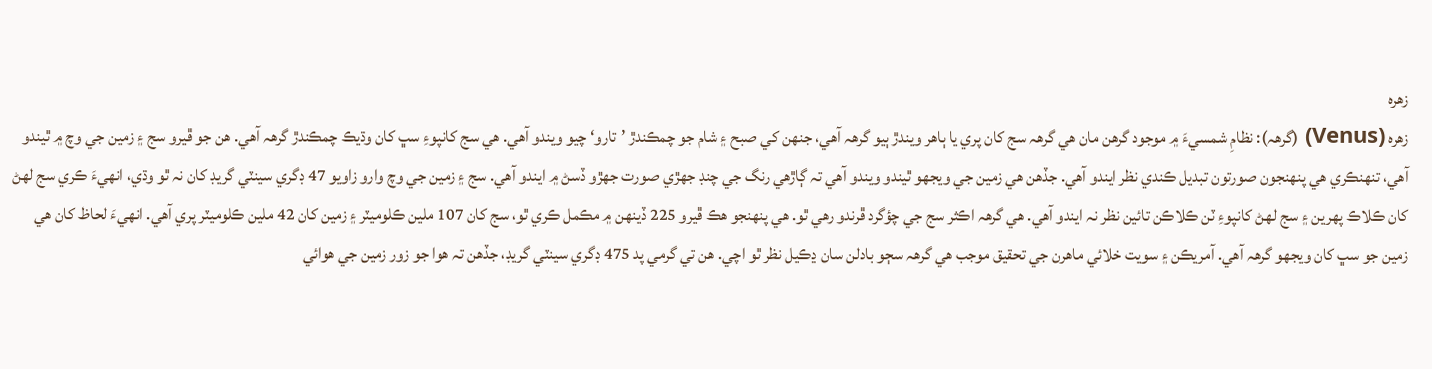زهره
زھرہ (Venus) (گرھہ): نظامِ شمسيءَ ۾ موجود گرهن مان هي گرھہ سج کان پري يا ٻاهر ويندڙ ٻيو گرھہ آهي، جنهن کي صبح ۽ شام جو چمڪندڙ ’تارو‘ چيو ويندو آهي. هي سج کانپوءِ سڀ کان وڌيڪ چمڪندڙ گرھہ آهي. هن جو ڦيرو سج ۽ زمين جي وچ ۾ ٿيندو آهي، تنهنڪري هي پنهنجون صورتون تبديل ڪندي نظر ايندو آهي. جڏهن هي زمين جي ويجهو ٿيندو ويندو آهي تہ ڳاڙهي رنگ جي چنڊ جهڙي صورت جهڙو ڏسڻ ۾ ايندو آهي. سج ۽ زمين جي وچ وارو زاويو 47 ڊگري سينٽي گريڊ کان نہ ٿو وڌي، انهيءَ ڪري سج لھڻ کان ڪلاڪ پهرين ۽ سج لھڻ کانپوءِ ٽن ڪلاڪن تائين نظر نہ ايندو آهي. هي گرھہ اڪثر سج جي چؤگرد ڦرندو رهي ٿو. هي پنهنجو هڪ ڦيرو 225 ڏينهن ۾ مڪمل ڪري ٿو، سج کان 107 ملين ڪلوميٽر ۽ زمين کان 42 ملين ڪلوميٽر پري آهي. انهيءَ لحاظ کان هي زمين جو سڀ کان ويجهو گرھہ آهي. آمريڪن ۽ سويت خلائي ماهرن جي تحقيق موجب هي گرھہ سڄو بادلن سان ڍڪيل نظر ٿو اچي. هن تي گرمي پد 475 ڊگري سينٽي گريڊ، جڏهن تہ هوا جو زور زمين جي هوائي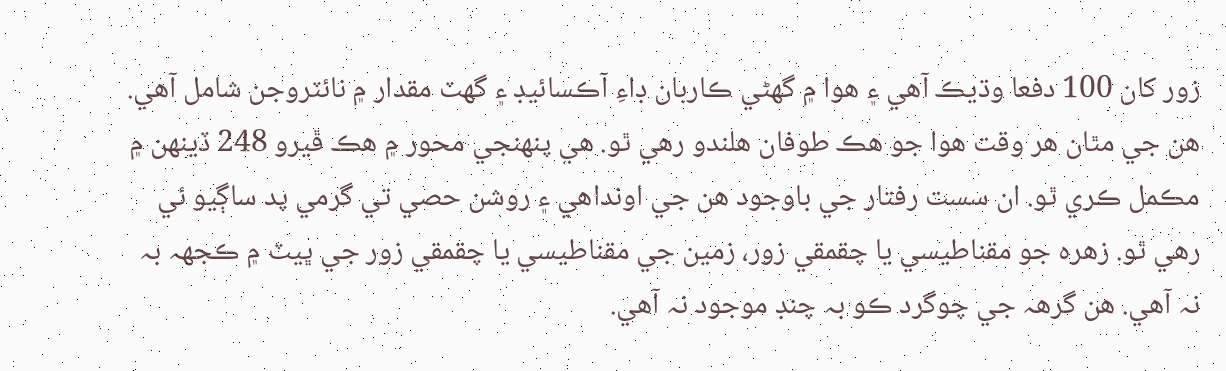زور کان 100 دفعا وڌيڪ آهي ۽ هوا ۾ گهڻي ڪاربان ڊاءِ آڪسائيڊ ۽ گهٽ مقدار ۾ نائٽروجن شامل آهي.
هن جي مٿان هر وقت هوا جو هڪ طوفان هلندو رهي ٿو. هي پنھنجي محور ۾ هڪ ڦيرو 248 ڏينهن ۾ مڪمل ڪري ٿو. ان سست رفتار جي باوجود هن جي اونداهي ۽ روشن حصي تي گرمي پد ساڳيو ئي رهي ٿو. زھرہ جو مقناطيسي يا چقمقي زور، زمين جي مقناطيسي يا چقمقي زور جي ڀيٽ ۾ ڪجهہ بہ نہ آهي. هن گرھہ جي چوگرد ڪو بہ چنڊ موجود نہ آهي.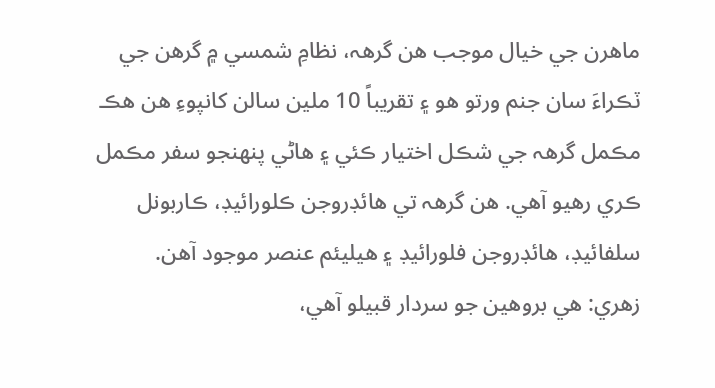ماهرن جي خيال موجب هن گرھہ، نظامِ شمسي ۾ گرهن جي ٽڪراءَ سان جنم ورتو هو ۽ تقريباً 10 ملين سالن کانپوءِ هن هڪ مڪمل گرھہ جي شڪل اختيار ڪئي ۽ هاڻي پنهنجو سفر مڪمل ڪري رهيو آهي. هن گرھہ تي هائڊروجن ڪلورائيڊ، ڪاربونل سلفائيڊ، هائڊروجن فلورائيڊ ۽ هيليئم عنصر موجود آهن.
زهري: هي بروهين جو سردار قبيلو آهي،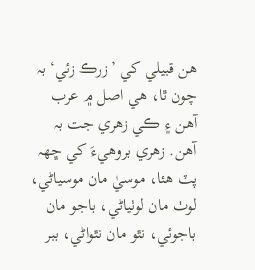هن قبيلي کي ’زرڪ زئي‘ بہ چون ٿا، هي اصل ۾ عرب آهن ۽ ڪي زهري جت بہ آهن. زهري بروهيءَ کي ڇھہ پٽ هئا، موسيٰ مان موسياڻي، لوٺ مان لوٺياڻي، باجو مان باجوئي، نٿو مان نٿواڻي، ببر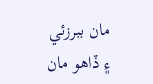مان ببرزئي ۽ ڏاهو مان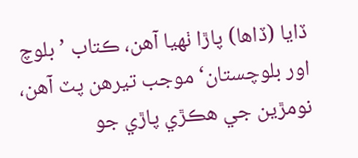ڏايا (ڏاها) پاڙا ٺهيا آهن، ڪتاب ’بلوچ اور بلوچستان‘ موجب تيرهن پٽ آهن، نومڙين جي هڪڙي پاڙي جو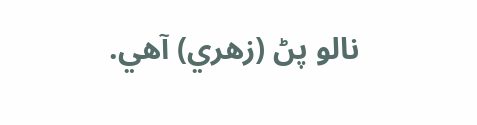نالو پڻ (زهري) آهي.